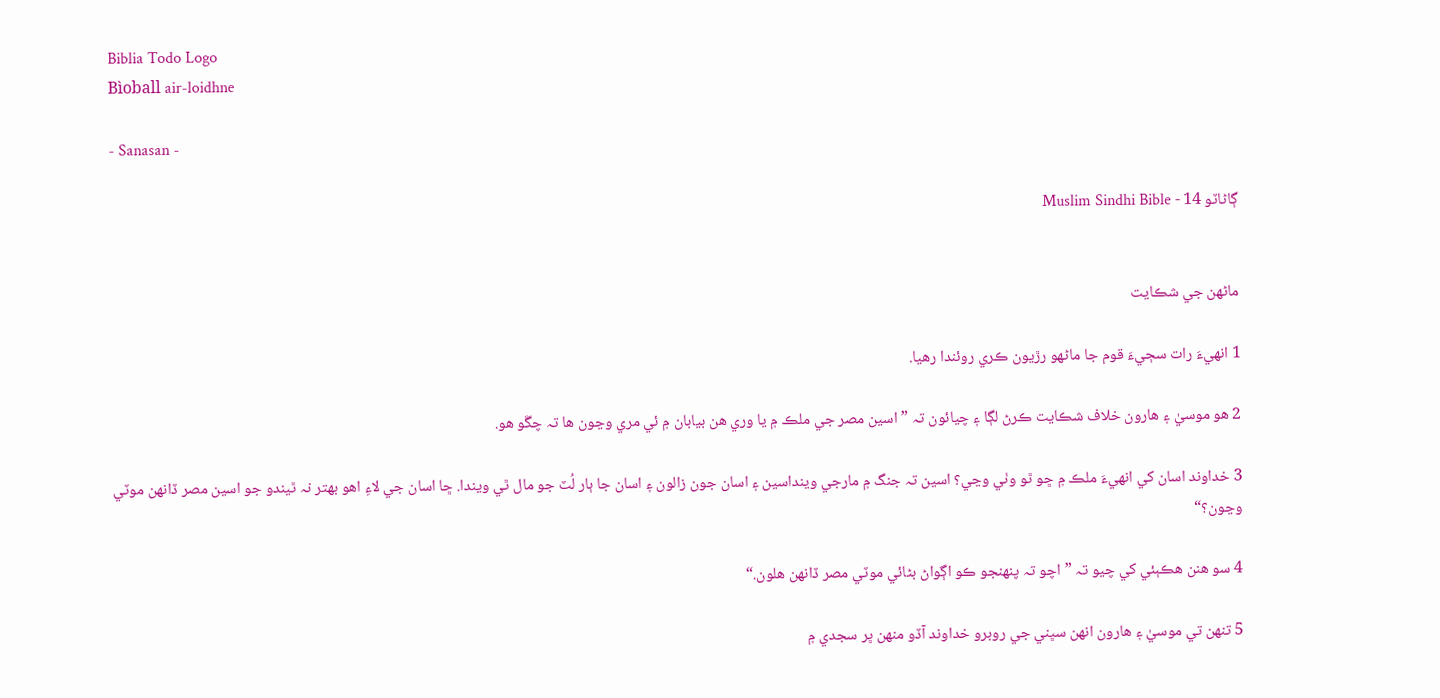Biblia Todo Logo
Bìoball air-loidhne

- Sanasan -

ڳاڻاٽو 14 - Muslim Sindhi Bible


ماڻهن جي شڪايت

1 انهيءَ رات سڄيءَ قوم جا ماڻهو رڙيون ڪري روئندا رهيا.

2 هو موسيٰ ۽ هارون خلاف شڪايت ڪرڻ لڳا ۽ چيائون تہ ”اسين مصر جي ملڪ ۾ يا وري هن بيابان ۾ ئي مري وڃون ها تہ چڱو هو.

3 خداوند اسان کي انهيءَ ملڪ ۾ ڇو ٿو وٺي وڃي؟ اسين تہ جنگ ۾ مارجي وينداسين ۽ اسان جون زالون ۽ اسان جا ٻار لُٽ جو مال ٿي ويندا. ڇا اسان جي لاءِ اهو بهتر نہ ٿيندو جو اسين مصر ڏانهن موٽي وڃون؟“

4 سو هنن هڪٻئي کي چيو تہ ”اچو تہ پنهنجو ڪو اڳواڻ بڻائي موٽي مصر ڏانهن هلون.“

5 تنهن تي موسيٰ ۽ هارون انهن سڀني جي روبرو خداوند آڏو منهن ڀر سجدي ۾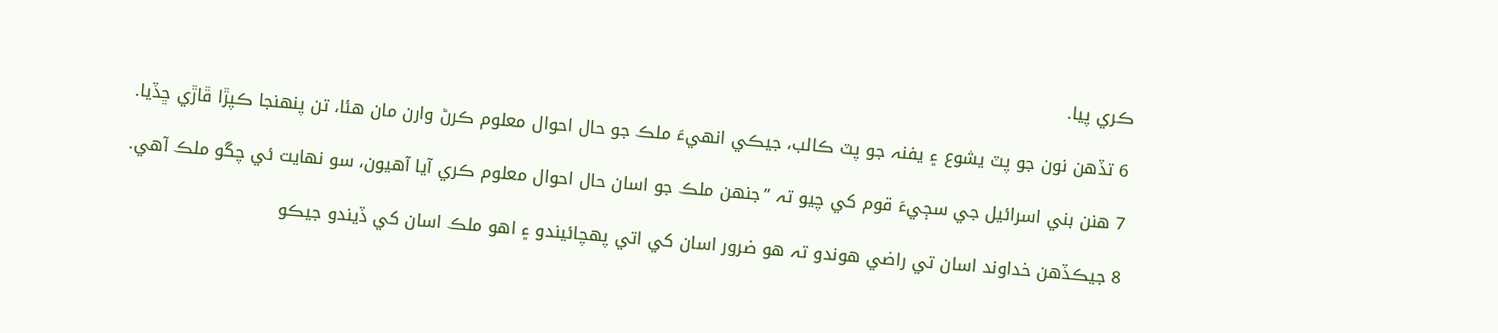ڪري پيا.

6 تڏهن نون جو پٽ يشوع ۽ يفنہ جو پٽ ڪالب، جيڪي انهيءَ ملڪ جو حال احوال معلوم ڪرڻ وارن مان هئا، تن پنهنجا ڪپڙا ڦاڙي ڇڏيا.

7 هنن بني اسرائيل جي سڄيءَ قوم کي چيو تہ ”جنهن ملڪ جو اسان حال احوال معلوم ڪري آيا آهيون، سو نهايت ئي چڱو ملڪ آهي.

8 جيڪڏهن خداوند اسان تي راضي هوندو تہ هو ضرور اسان کي اتي پهچائيندو ۽ اهو ملڪ اسان کي ڏيندو جيڪو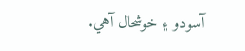آسودو ۽ خوشحال آهي.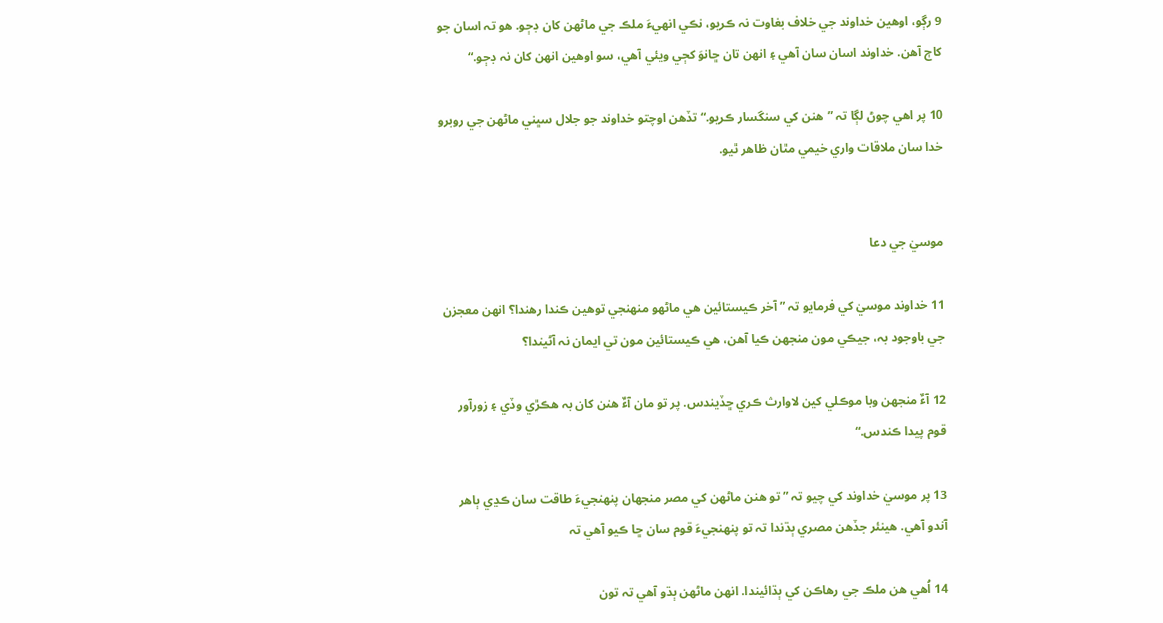9 رڳو، اوهين خداوند جي خلاف بغاوت نہ ڪريو، نڪي انهيءَ ملڪ جي ماڻهن کان ڊڄو. هو تہ اسان جو کاڄ آهن. خداوند اسان سان آهي ۽ انهن تان ڇانوَ کڄي ويئي آهي، سو اوهين انهن کان نہ ڊڄو.“

10 پر اهي چوڻ لڳا تہ ”هنن کي سنگسار ڪريو.“ تڏهن اوچتو خداوند جو جلال سڀني ماڻهن جي روبرو خدا سان ملاقات واري خيمي مٿان ظاهر ٿيو.


موسيٰ جي دعا

11 خداوند موسيٰ کي فرمايو تہ ”آخر ڪيستائين هي ماڻهو منهنجي توهين ڪندا رهندا؟ انهن معجزن جي باوجود بہ، جيڪي مون منجھن ڪيا آهن، هي ڪيستائين مون تي ايمان نہ آڻيندا؟

12 آءٌ منجھن وبا موڪلي کين لاوارث ڪري ڇڏيندس. پر تو مان آءٌ هنن کان بہ هڪڙي وڏي ۽ زورآور قوم پيدا ڪندس.“

13 پر موسيٰ خداوند کي چيو تہ ”تو هنن ماڻهن کي مصر منجھان پنهنجيءَ طاقت سان ڪڍي ٻاهر آندو آهي. هينئر جڏهن مصري ٻڌندا تہ تو پنهنجيءَ قوم سان ڇا ڪيو آهي تہ

14 اُهي هن ملڪ جي رهاڪن کي ٻڌائيندا. انهن ماڻهن ٻڌو آهي تہ تون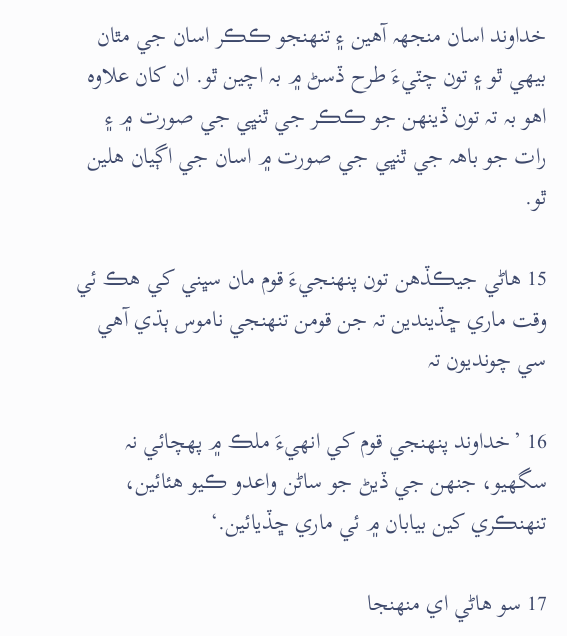خداوند اسان منجھہ آهين ۽ تنهنجو ڪڪر اسان جي مٿان بيهي ٿو ۽ تون چٽيءَ طرح ڏسڻ ۾ بہ اچين ٿو. ان کان علاوہ اهو بہ تہ تون ڏينهن جو ڪڪر جي ٿنڀي جي صورت ۾ ۽ رات جو باهہ جي ٿنڀي جي صورت ۾ اسان جي اڳيان هلين ٿو.

15 هاڻي جيڪڏهن تون پنهنجيءَ قوم مان سڀني کي هڪ ئي وقت ماري ڇڏيندين تہ جن قومن تنهنجي ناموس ٻڌي آهي سي چونديون تہ

16 ’خداوند پنهنجي قوم کي انهيءَ ملڪ ۾ پهچائي نہ سگھيو، جنهن جي ڏيڻ جو ساڻن واعدو ڪيو هئائين، تنهنڪري کين بيابان ۾ ئي ماري ڇڏيائين.‘

17 سو هاڻي اي منهنجا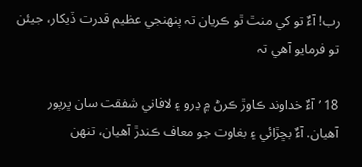رب! آءٌ تو کي منٿ ٿو ڪريان تہ پنهنجي عظيم قدرت ڏيکار، جيئن تو فرمايو آهي تہ

18 ’آءٌ خداوند ڪاوڙ ڪرڻ ۾ ڍرو ۽ لافاني شفقت سان ڀرپور آهيان. آءٌ بڇڙائي ۽ بغاوت جو معاف ڪندڙ آهيان، تنهن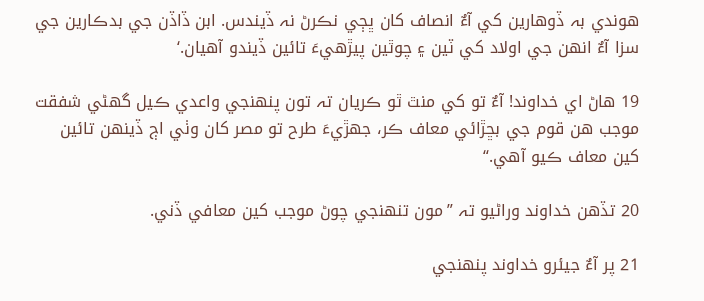هوندي بہ ڏوهارين کي آءٌ انصاف کان ڀڄي نڪرڻ نہ ڏيندس. ابن ڏاڏن جي بدڪارين جي سزا آءٌ انهن جي اولاد کي ٽين ۽ چوٿين پيڙهيءَ تائين ڏيندو آهيان.‘

19 هاڻ اي خداوند! آءٌ تو کي منٿ ٿو ڪريان تہ تون پنهنجي واعدي ڪيل گھڻي شفقت موجب هن قوم جي بڇڙائي معاف ڪر، جهڙيءَ طرح تو مصر کان وٺي اڄ ڏينهن تائين کين معاف ڪيو آهي.“

20 تڏهن خداوند وراڻيو تہ ”مون تنهنجي چوڻ موجب کين معافي ڏني.

21 پر آءٌ جيئرو خداوند پنهنجي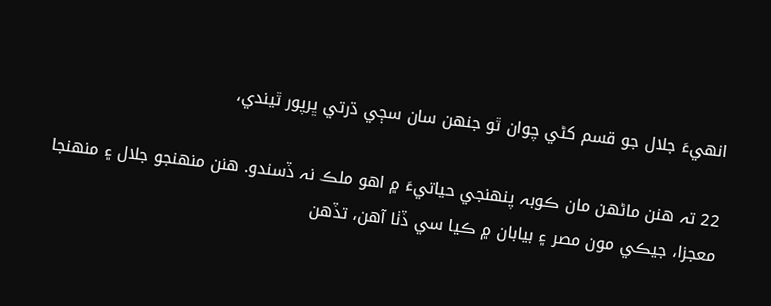انهيءَ جلال جو قسم کڻي چوان ٿو جنهن سان سڄي ڌرتي ڀرپور ٿيندي،

22 تہ هنن ماڻهن مان ڪوبہ پنهنجي حياتيءَ ۾ اهو ملڪ نہ ڏسندو. هنن منهنجو جلال ۽ منهنجا معجزا، جيڪي مون مصر ۽ بيابان ۾ ڪيا سي ڏٺا آهن، تڏهن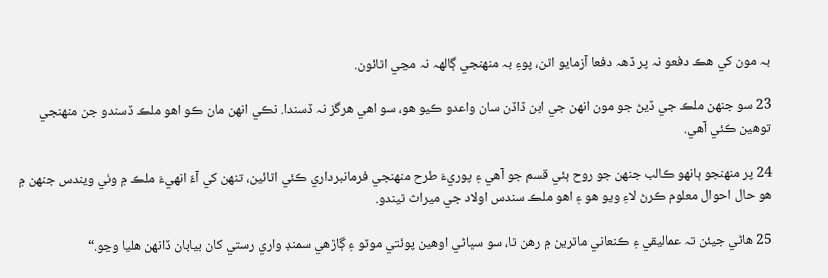بہ مون کي هڪ دفعو نہ پر ڏهہ دفعا آزمايو اٿن، پوءِ بہ منهنجي ڳالهہ نہ مڃي اٿائون.

23 سو جنهن ملڪ جي ڏيڻ جو مون انهن جي ابن ڏاڏن سان واعدو ڪيو هو، سو اهي هرگز نہ ڏسندا. نڪي انهن مان ڪو اهو ملڪ ڏسندو جن منهنجي توهين ڪئي آهي.

24 پر منهنجو ٻانهو ڪالب جنهن جو روح ٻئي قسم جو آهي ۽ پوريءَ طرح منهنجي فرمانبرداري ڪئي اٿائين، تنهن کي آءٌ انهيءَ ملڪ ۾ وٺي ويندس جنهن ۾ هو حال احوال معلوم ڪرڻ لاءِ ويو هو ۽ اهو ملڪ سندس اولاد جي ميراث ٿيندو.

25 هاڻي جيئن تہ عماليقي ۽ ڪنعاني ماٿرين ۾ رهن ٿا، سو سڀاڻي اوهين پوئتي موٽو ۽ ڳاڙهي سمنڊ واري رستي کان بيابان ڏانهن هليا وڃو.“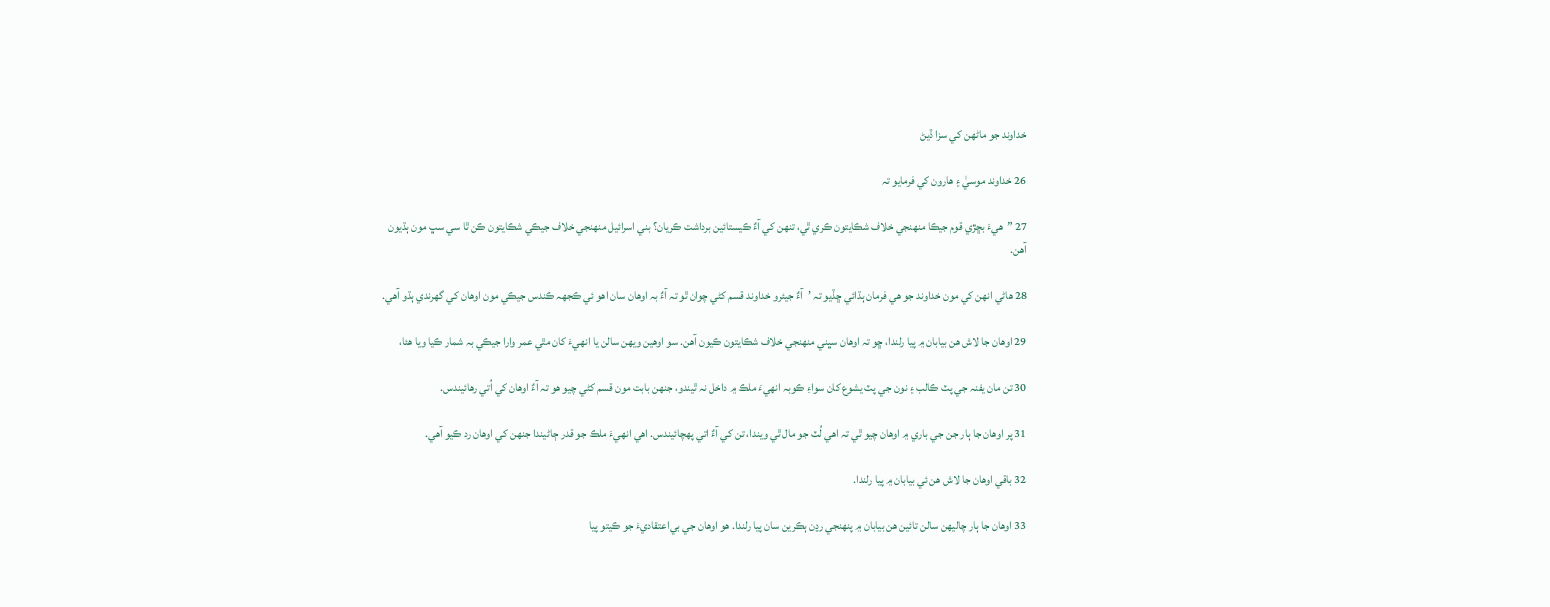خداوند جو ماڻهن کي سزا ڏيڻ

26 خداوند موسيٰ ۽ هارون کي فرمايو تہ

27 ”هيءَ بڇڙي قوم جيڪا منهنجي خلاف شڪايتون ڪري ٿي، تنهن کي آءٌ ڪيستائين برداشت ڪريان؟ بني اسرائيل منهنجي خلاف جيڪي شڪايتون ڪن ٿا سي سڀ مون ٻڌيون آهن.

28 هاڻي انهن کي مون خداوند جو هي فرمان ٻڌائي ڇڏيو تہ ’آءٌ جيئرو خداوند قسم کڻي چوان ٿو تہ آءٌ بہ اوهان سان اهو ئي ڪجھہ ڪندس جيڪي مون اوهان کي گھرندي ٻڌو آهي.

29 اوهان جا لاش هن بيابان ۾ پيا رلندا، ڇو تہ اوهان سڀني منهنجي خلاف شڪايتون ڪيون آهن. سو اوهين ويهن سالن يا انهيءَ کان مٿي عمر وارا جيڪي بہ شمار ڪيا ويا هئا،

30 تن مان يفنہ جي پٽ ڪالب ۽ نون جي پٽ يشوع کان سواءِ ڪوبہ انهيءَ ملڪ ۾ داخل نہ ٿيندو، جنهن بابت مون قسم کڻي چيو هو تہ آءٌ اوهان کي اُتي رهائيندس.

31 پر اوهان جا ٻار جن جي باري ۾ اوهان چيو ٿي تہ اهي لُٽ جو مال ٿي ويندا، تن کي آءٌ اتي پهچائيندس. اهي انهيءَ ملڪ جو قدر ڄاڻيندا جنهن کي اوهان رد ڪيو آهي.

32 باقي اوهان جا لاش هن ئي بيابان ۾ پيا رلندا.

33 اوهان جا ٻار چاليهن سالن تائين هن بيابان ۾ پنهنجي رڍن ٻڪرين سان پيا رلندا. هو اوهان جي بي‌اعتقاديءَ جو ڪيتو پيا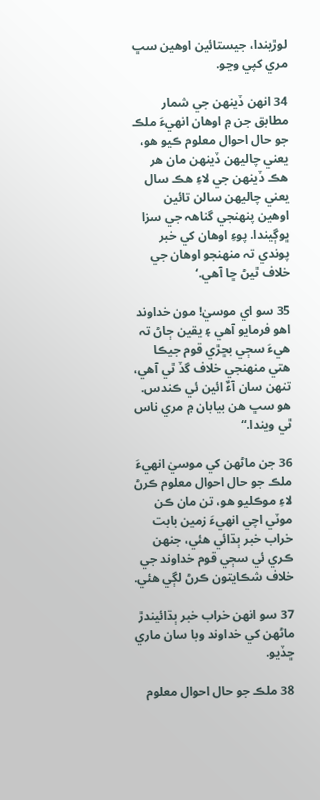لوڙيندا، جيستائين اوهين سڀ مري کپي وڃو.

34 انهن ڏينهن جي شمار مطابق جن ۾ اوهان انهيءَ ملڪ جو حال احوال معلوم ڪيو هو، يعني چاليهن ڏينهن مان هر هڪ ڏينهن جي لاءِ هڪ سال يعني چاليهن سالن تائين اوهين پنهنجي گناهہ جي سزا ڀوڳيندا. پوءِ اوهان کي خبر پوندي تہ منهنجو اوهان جي خلاف ٿيڻ ڇا آهي.‘

35 سو اي موسيٰ! مون خداوند اهو فرمايو آهي ۽ يقين ڄاڻ تہ هيءَ سڄي بڇڙي قوم جيڪا هتي منهنجي خلاف گڏ ٿي آهي، تنهن سان آءٌ ائين ئي ڪندس. هو سڀ هن بيابان ۾ مري ناس ٿي ويندا.“

36 جن ماڻهن کي موسيٰ انهيءَ ملڪ جو حال احوال معلوم ڪرڻ لاءِ موڪليو هو، تن مان ڪن موٽي اچي انهيءَ زمين بابت خراب خبر ٻڌائي هئي، جنهن ڪري ئي سڄي قوم خداوند جي خلاف شڪايتون ڪرڻ لڳي هئي.

37 سو انهن خراب خبر ٻڌائيندڙ ماڻهن کي خداوند وبا سان ماري ڇڏيو.

38 ملڪ جو حال احوال معلوم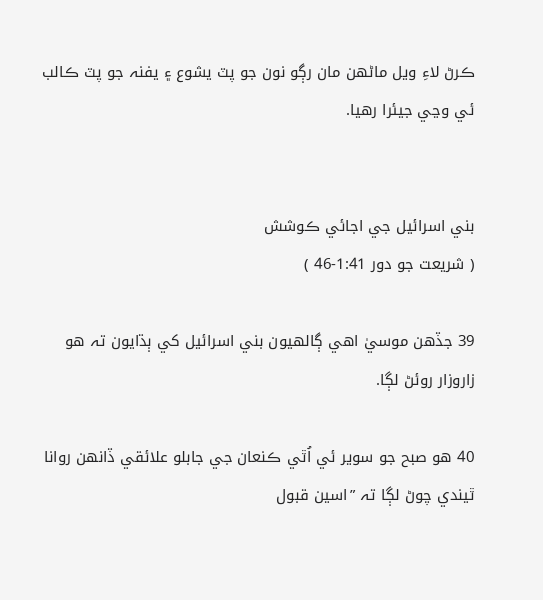ڪرڻ لاءِ ويل ماڻهن مان رڳو نون جو پٽ يشوع ۽ يفنہ جو پٽ ڪالب ئي وڃي جيئرا رهيا.


بني اسرائيل جي اجائي ڪوشش
( شريعت جو دور 1:41-46 )

39 جڏهن موسيٰ اهي ڳالهيون بني اسرائيل کي ٻڌايون تہ هو زاروزار روئڻ لڳا.

40 هو صبح جو سوير ئي اُٿي ڪنعان جي جابلو علائقي ڏانهن روانا ٿيندي چوڻ لڳا تہ ”اسين قبول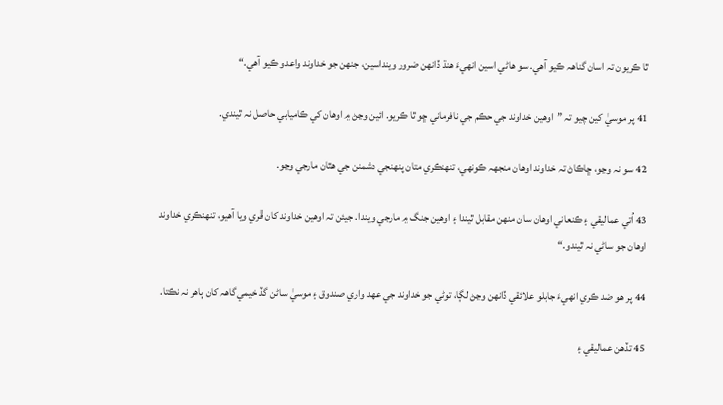ٿا ڪريون تہ اسان گناهہ ڪيو آهي. سو هاڻي اسين انهيءَ هنڌ ڏانهن ضرور وينداسين، جنهن جو خداوند واعدو ڪيو آهي.“

41 پر موسيٰ کين چيو تہ ”اوهين خداوند جي حڪم جي نافرماني ڇو ٿا ڪريو. ائين وڃڻ ۾ اوهان کي ڪاميابي حاصل نہ ٿيندي.

42 سو نہ وڃو، ڇاڪاڻ تہ خداوند اوهان منجھہ ڪونهي، تنهنڪري متان پنهنجي دشمنن جي هٿان مارجي وڃو.

43 اُتي عماليقي ۽ ڪنعاني اوهان سان منهن مقابل ٿيندا ۽ اوهين جنگ ۾ مارجي ويندا. جيئن تہ اوهين خداوند کان ڦري ويا آهيو، تنهنڪري خداوند اوهان جو ساڻي نہ ٿيندو.“

44 پر هو ضد ڪري انهيءَ جابلو علائقي ڏانهن وڃڻ لڳا، توڻي جو خداوند جي عهد واري صندوق ۽ موسيٰ ساڻن گڏ خيمي‌گاهہ کان ٻاهر نہ نڪتا.

45 تڏهن عماليقي ۽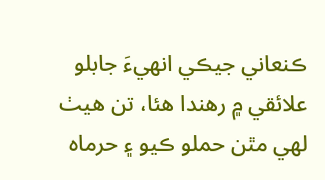ڪنعاني جيڪي انهيءَ جابلو علائقي ۾ رهندا هئا، تن هيٺ لهي مٿن حملو ڪيو ۽ حرماہ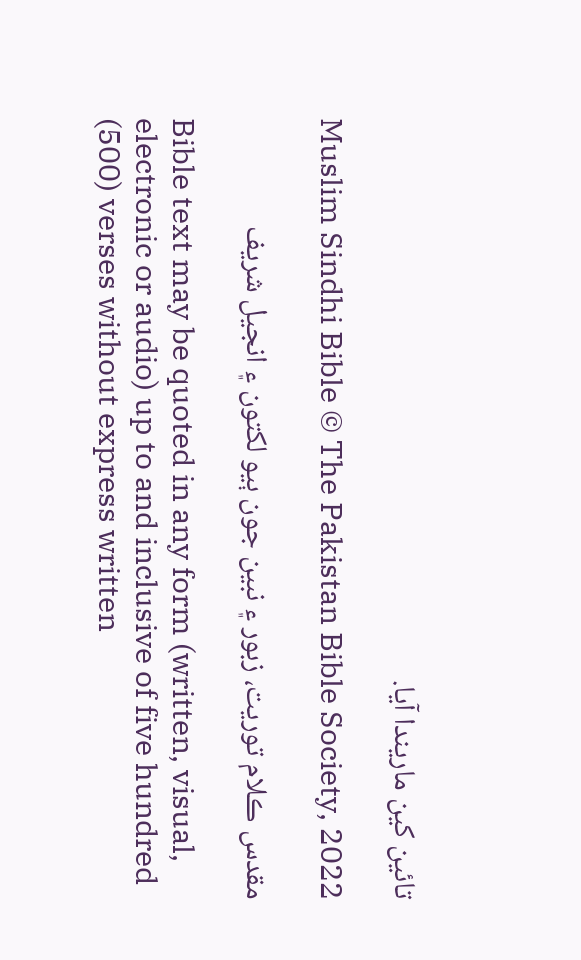تائين کين ماريندا آيا.

Muslim Sindhi Bible © The Pakistan Bible Society, 2022

مقدس ڪلام توريت، زبور ۽ نبين جون ٻيو لکتون ۽ انجيل شريف

Bible text may be quoted in any form (written, visual, electronic or audio) up to and inclusive of five hundred (500) verses without express written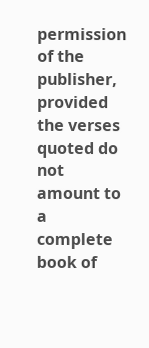permission of the publisher, provided the verses quoted do not amount to a complete book of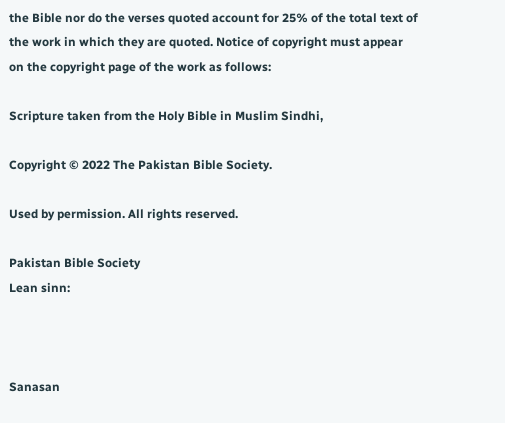the Bible nor do the verses quoted account for 25% of the total text of the work in which they are quoted. Notice of copyright must appear on the copyright page of the work as follows:

Scripture taken from the Holy Bible in Muslim Sindhi,

Copyright © 2022 The Pakistan Bible Society.

Used by permission. All rights reserved.

Pakistan Bible Society
Lean sinn:



Sanasan